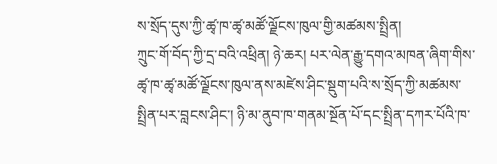ས་སྲོད་དུས་ཀྱི་ཚྭ་ཁ་ཚྭ་མཚོ་ལྗོངས་ཁུལ་གྱི་མཚམས་སྤྲིན།
ཀྲུང་གོ་བོད་ཀྱི་དྲ་བའི་འཕྲིན། ཉེ་ཆར། པར་ལེན་རྒྱུ་དགའ་མཁན་ཞིག་གིས་ཚྭ་ཁ་ཚྭ་མཚོ་ལྗོངས་ཁུལ་ནས་མཛེས་ཤིང་སྡུག་པའི་ས་སྲོད་ཀྱི་མཚམས་སྤྲིན་པར་བླངས་ཤིང་། ཉི་མ་ནུབ་ཁ་གནམ་སྔོན་པོ་དང་སྤྲིན་དཀར་པོའི་ཁ་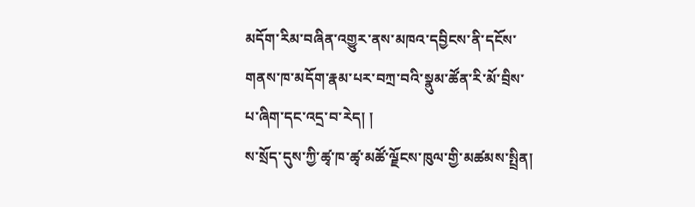མདོག་རིམ་བཞིན་འགྱུར་ནས་མཁའ་དབྱིངས་ནི་དངོས་གནས་ཁ་མདོག་རྣམ་པར་བཀྲ་བའི་སྣུམ་ཚོན་རི་མོ་བྲིས་པ་ཞིག་དང་འདྲ་བ་རེད། །
ས་སྲོད་དུས་ཀྱི་ཚྭ་ཁ་ཚྭ་མཚོ་ལྗོངས་ཁུལ་གྱི་མཚམས་སྤྲིན།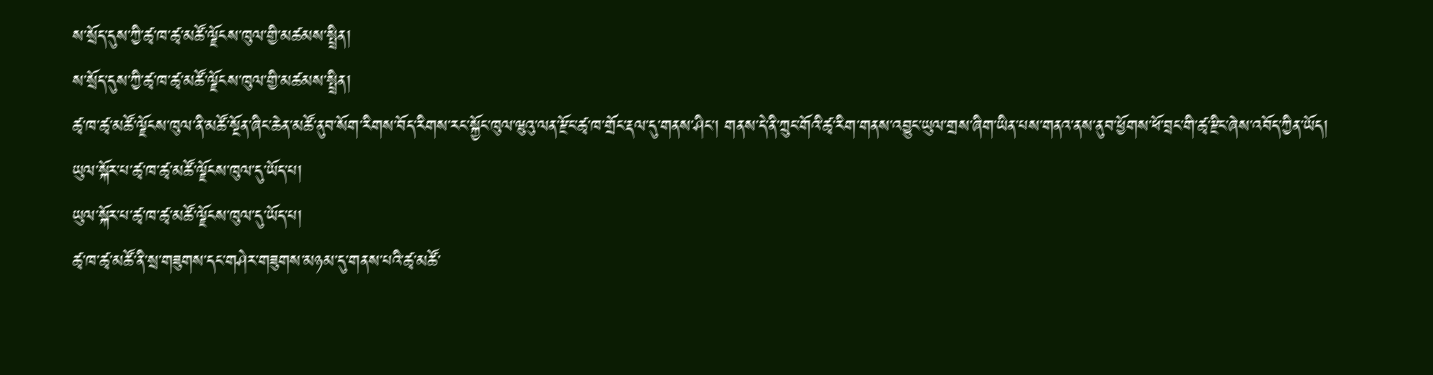ས་སྲོད་དུས་ཀྱི་ཚྭ་ཁ་ཚྭ་མཚོ་ལྗོངས་ཁུལ་གྱི་མཚམས་སྤྲིན།
ས་སྲོད་དུས་ཀྱི་ཚྭ་ཁ་ཚྭ་མཚོ་ལྗོངས་ཁུལ་གྱི་མཚམས་སྤྲིན།
ཚྭ་ཁ་ཚྭ་མཚོ་ལྗོངས་ཁུལ་ནི་མཚོ་སྔོན་ཞིང་ཆེན་མཚོ་ནུབ་སོག་རིགས་བོད་རིགས་རང་སྐྱོང་ཁུལ་ཝུའུ་ལན་རྫོང་ཚྭ་ཁ་གྲོང་རྡལ་དུ་གནས་ཤིང་། གནས་དེ་ནི་ཀྲུང་གོའི་ཚྭ་རིག་གནས་འབྱུང་ཡུལ་གྲས་ཞིག་ཡིན་པས་གནའ་ནས་ནུབ་ཕྱོགས་ཕོ་བྲང་གི་ཚྭ་རྫིང་ཞེས་འབོད་ཀྱིན་ཡོད།
ཡུལ་སྐོར་པ་ཚྭ་ཁ་ཚྭ་མཚོ་ལྗོངས་ཁུལ་དུ་ཡོད་པ།
ཡུལ་སྐོར་པ་ཚྭ་ཁ་ཚྭ་མཚོ་ལྗོངས་ཁུལ་དུ་ཡོད་པ།
ཚྭ་ཁ་ཚྭ་མཚོ་ནི་སྲ་གཟུགས་དང་གཤེར་གཟུགས་མཉམ་དུ་གནས་པའི་ཚྭ་མཚོ་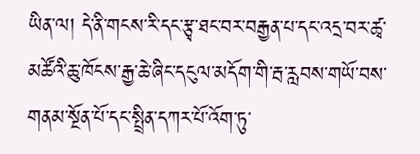ཡིན་ལ། དེ་ནི་གངས་རི་དང་རྩྭ་ཐང་བར་བརྒྱན་པ་དང་འདྲ་བར་ཚྭ་མཚོའི་ཆུ་ཁོངས་རྒྱ་ཆེ་ཞིང་དངུལ་མདོག་གི་རྦ་རླབས་གཡོ་བས་གནམ་སྔོན་པོ་དང་སྤྲིན་དཀར་པོ་འོག་ཏུ་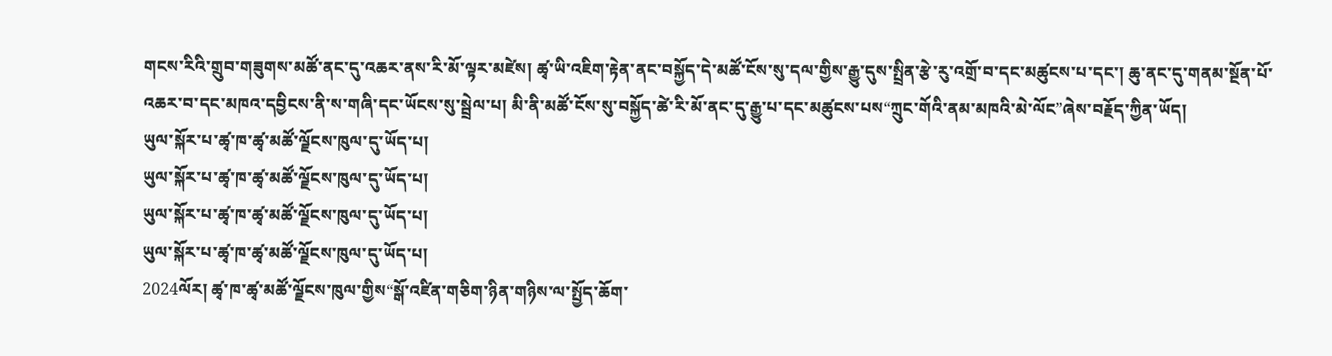གངས་རིའི་གྲུབ་གཟུགས་མཚོ་ནང་དུ་འཆར་ནས་རི་མོ་ལྟར་མཛེས། ཚྭ་ཡི་འཇིག་རྟེན་ནང་བསྐྱོད་དེ་མཚོ་ངོས་སུ་དལ་གྱིས་རྒྱུ་དུས་སྤྲིན་རྩེ་རུ་འགྲོ་བ་དང་མཚུངས་པ་དང་། ཆུ་ནང་དུ་གནམ་སྔོན་པོ་འཆར་བ་དང་མཁའ་དབྱིངས་ནི་ས་གཞི་དང་ཡོངས་སུ་སྦྲེལ་པ། མི་ནི་མཚོ་ངོས་སུ་བསྐྱོད་ཚེ་རི་མོ་ནང་དུ་རྒྱུ་པ་དང་མཚུངས་པས“ཀྲུང་གོའི་ནམ་མཁའི་མེ་ལོང”ཞེས་བརྗོད་ཀྱིན་ཡོད།
ཡུལ་སྐོར་པ་ཚྭ་ཁ་ཚྭ་མཚོ་ལྗོངས་ཁུལ་དུ་ཡོད་པ།
ཡུལ་སྐོར་པ་ཚྭ་ཁ་ཚྭ་མཚོ་ལྗོངས་ཁུལ་དུ་ཡོད་པ།
ཡུལ་སྐོར་པ་ཚྭ་ཁ་ཚྭ་མཚོ་ལྗོངས་ཁུལ་དུ་ཡོད་པ།
ཡུལ་སྐོར་པ་ཚྭ་ཁ་ཚྭ་མཚོ་ལྗོངས་ཁུལ་དུ་ཡོད་པ།
2024ལོར། ཚྭ་ཁ་ཚྭ་མཚོ་ལྗོངས་ཁུལ་གྱིས“སྒོ་འཛིན་གཅིག་ཉིན་གཉིས་ལ་སྤྱོད་ཆོག་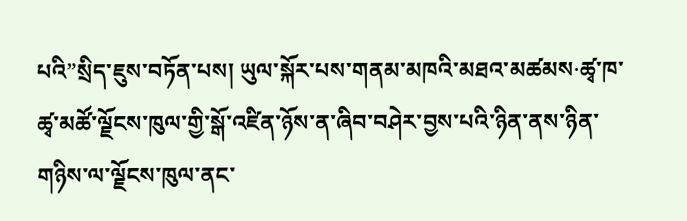པའི”སྲིད་ཇུས་བཏོན་པས། ཡུལ་སྐོར་པས་གནམ་མཁའི་མཐའ་མཚམས·ཚྭ་ཁ་ཚྭ་མཚོ་ལྗོངས་ཁུལ་གྱི་སྒོ་འཛིན་ཉོས་ན་ཞིབ་བཤེར་བྱས་པའི་ཉིན་ནས་ཉིན་གཉིས་ལ་ལྗོངས་ཁུལ་ནང་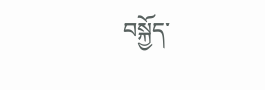བསྐྱོད་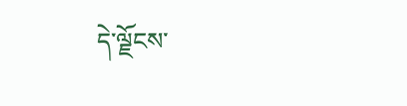དེ་ལྗོངས་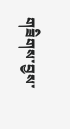གཟིགས་བྱས་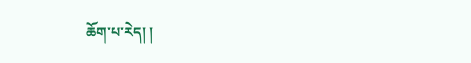ཆོག་པ་རེད། །